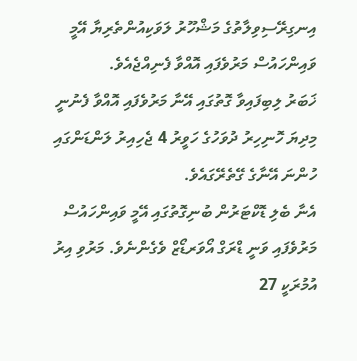އިނގިރޭސިވިލާތުގެ މަޝްހޫރު ލަވަކިއުންތެރިޔާ އޭމީ ވައިންހައުސް މަރުވެފައި އޮއްވާ ފެނިއްޖެއެވެ.
ޚަބަރު ލިބިފައިވާ ގޮތުގައި އޭނާ މަރުވެފައި އޮއްވާ ފެނުނީ މިދިޔަ ހޮނިހިރު ދުވަހުގެ ހަވީރު 4 ޖެހިއިރު ލަންޑަންގައި ހުންނަ އޭނާގެ ގޭތެރޭގައެވެ.
އެނާ ބެލި ޑޮކްޓަރުން ބުނިގޮތުގައި އޭމީ ވައިންހައުސް މަރުވެފައި ވަނީ ޑްރަގް އޯވަރޑޯޒް ވެގެންނެވެ. މަރުވި އިރު އުމުރަކީ 27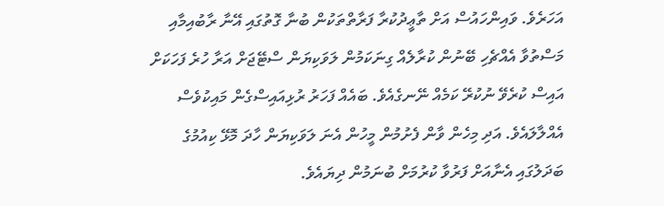އަހަރެވެ. ވައިންހައުސް އަށް ތާޢީދުކުރާ ފަރާތްތަކުން ބުނާ ގޮތުގައި އޭނާ ރާބުއިމާއި މަސްތުވާ އެއްޗެހި ބޭނުން ކުރާލެއް ގިނަކަމުން ލަވަކިޔަން ސްޓޭޖަށް އަރާ ހުރެ ފަހަކަށް އައިސް ކުރެވޭ ނުކުރޭ ކަމެއް ނޭނގެއެވެ. ބައެއް ފަހަރު ރުޅިއައިސްގެން މައިކުވެސް އެއްލާލައެވެ. އަދި މިހެން ވާން ފެށުމުން މީހުން އެނަ ލަވަކިޔަން ހާދަ މޮޅޭ ކިއުމުގެ ބަދަލުގައި އެނާއަށް ފަރުވާ ކުރުމަށް ބުނަމުން ދިޔައެވެ.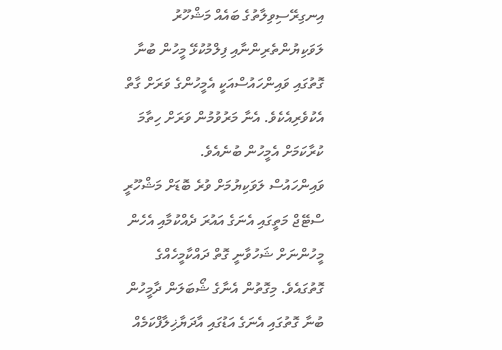އިނގިރޭސިވިލާތުގެ ބައެއް މަޝްހޫރު ލަވަކިޔުންތެރިންނާއި ފިލްމުކުޅޭ މީހުން ބުނާ ގޮތުގައި ވައިންހައުސްއަކީ އެމީހުންގެ ވަރަށް ގާތް އެކުވެރިއެކެވެ. އެނާ މަރުވުމުން ވަރަށް ހިތާމަ ކުރާކަމަށް އެމީހުން ބުނެއެވެ.
ވައިންހައުސް ލަވަކިޔުމަށް ވުރެ ބޮޑަށް މަޝްހޫރީ ސްޓޭޖް މަތީގައި އެނަގެ އައުރަ ދެއްކުމާއި އެހެން މީހުންނަށް ޝަހުވާނީ ގޮތް ދައްކާމީހެއްގެ ގޮތުގައެވެ. މިގޮތުން އެނާގެ ޝޯބަލަން ދާމީހުން ބުނާ ގޮތުގައި އެނަގެ އަޑުގައި އާދަޔާޚިލާފްކަމެއް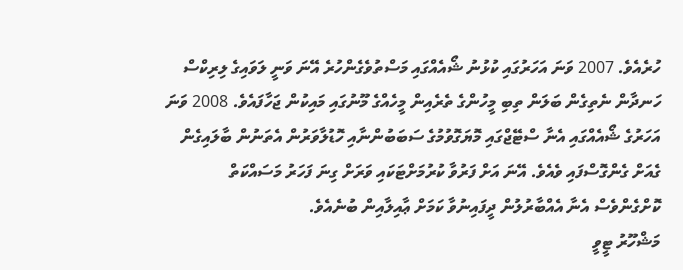ހުރެއެވެ. 2007 ވަނަ އަހަރުގައި ކުޅުނު ޝޯއެއްގައި މަސްތުވެގެންހުރެ އޭނަ ވަނީ ލަވައިގެ ލިރިކްސް ހަނދާން ނެތިގެން ބަލަން ތިބި މީހުންގެ ތެރެއިން މީހެއްގެ މޫނުގައި މައިކުން ޖަހާފައެވެ. 2008 ވަނަ އަހަރުގެ ޝޯއެއްގައި އެނާ ސްޓޭޖްގައި މޮޔަގޮވުމުގެ ސަބަބުންނާއި ހޮޑުލާވަރުން އެތަނުން ބާލައިގެން ގެއަށް ގެންގޮސްފައި ވެއެވެ. އޭނަ އަށް ފަރުވާ ކުރުމަށްޓަކައި ވަރަށް ގިނަ ފަހަރު މަސައްކަތް ކޮށްގެންވެސް އެނާ އެއްބާރުލުން ދީފައިނުވާ ކަމަށް ޢާއިލާއިން ބުނެއެވެ.
މަޝްހޫރު ޓީވީ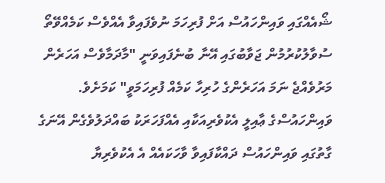ޝޯއެއްގައި ވައިންހައުސް އަށް ފުރިހަމަ ނުވެފައިވާ އެއްވެސް ކަމެއްވޭތޯ ސުވާލުކުރުމުން ޖަވާބުގައި އޭނާ ބުނެފައިވަނީ "މާދަމާވެސް އަހަރެން މަރުވެއްޖެ ނަމަ އަހަރެންގެ ހުރިހާ ކަމެއް ފުރިހަމަވީ" ކަމަށެވެ.
ވައިންހައުސްގެ ޢާއިލީ އެކުވެރިއަކާއި އެއްފަހަރަކު ބައްދަލުވެގެން އޭނަގެ ގާތުގައި ވައިންހައުސް ދައްކާފައިވާ ވާހަކައެއް އެ އެކުވެރިޔާ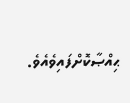ޙިއްޞާކޮށްފައިވެއެވެ.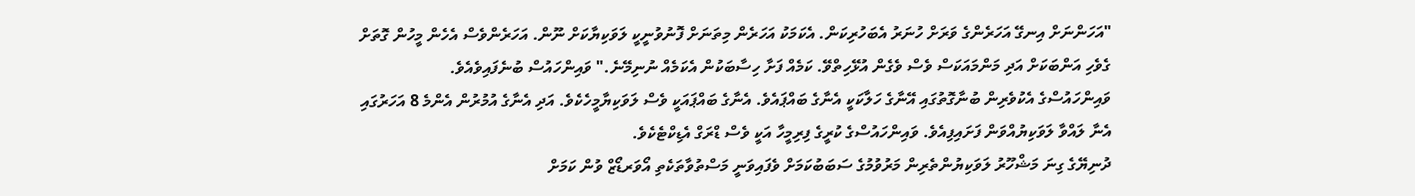"އަހަންނަށް އިނގޭ އަހަރެންގެ ވަރަށް ހުނަރު އެބަހުރިކަން. އެކަމަކު އަހަރެން މިތަނަށް ފޮނުވުނީކީ ލަވަކިޔާކަށް ނޫން. އަހަރެންވެސް އެހެން މީހުން ގޮތަށް ގެވެހި އަންބަކަށް އަދި މަންމައަކަސް ވެސް ވެގެން އުޅޭހިތްވޭ. ކަމެއް ފަށާ ހިސާބަކުން އެކަމެއް ނުނިމޭނެ." ވައިންހައުސް ބުނެފައިވެއެވެ.
ވައިންހައުސްގެ އެކުވެރިން ބުނާގޮތުގައި އޭނާގެ ހަލާކަކީ އެނާގެ ބައްޕައެވެ. އެނާގެ ބައްޕައަކީ ވެސް ލަވަކިޔާމީހެކެވެ. އަދި އެނާގެ އުމުރުން އެންމެ 8 އަހަރުގައި އެނާ ލައްވާ ލަވަކިޔުއްވަން ފަށައިފިއެވެ. ވައިންހައުސްގެ ކުރީގެ ފިރިމީހާ އަކީ ވެސް ޑްރަގް އެޑިކްޓެކެވެ.
ދުނިޔޭގެ ގިނަ މަޝްހޫރު ލަވަކިޔުންތެރިން މަރުވުމުގެ ސަބަބުކަމަށް ވެފައިވަނީ މަސްތުވާތަކެތި އޯވަރޑޯޒް ވުން ކަމަށް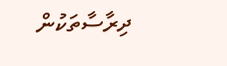ދިރާސާތަކުން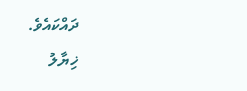ދައްކައެވެ.
ޚިޔާލު